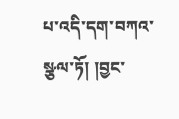པ་འདི་དག་བཀའ་སྩལ་ཏོ། །བྱང་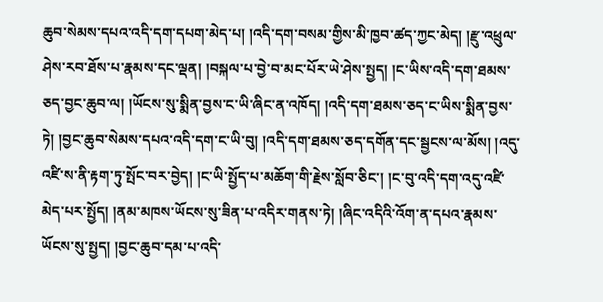ཆུབ་སེམས་དཔའ་འདི་དག་དཔག་མེད་པ། །འདི་དག་བསམ་གྱིས་མི་ཁྱབ་ཚད་ཀྱང་མེད། །རྫུ་འཕྲུལ་ཤེས་རབ་ཐོས་པ་རྣམས་དང་ལྡན། །བསྐལ་པ་བྱེ་བ་མང་པོར་ཡེ་ཤེས་སྤྱད། །ང་ཡིས་འདི་དག་ཐམས་ཅད་བྱང་ཆུབ་ལ། །ཡོངས་སུ་སྨིན་བྱས་ང་ཡི་ཞིང་ན་འཁོད། །འདི་དག་ཐམས་ཅད་ང་ཡིས་སྨིན་བྱས་ཏེ། །བྱང་ཆུབ་སེམས་དཔའ་འདི་དག་ང་ཡི་བུ། །འདི་དག་ཐམས་ཅད་དགོན་དང་སྦྱངས་ལ་མོས། །འདུ་འཛི་ས་ནི་རྟག་ཏུ་སྤོང་བར་བྱེད། །ང་ཡི་སྤྱོད་པ་མཆོག་གི་རྗེས་སློབ་ཅིང་། །ང་བུ་འདི་དག་འདུ་འཛི་མེད་པར་སྤྱོད། །ནམ་མཁས་ཡོངས་སུ་ཟིན་པ་འདིར་གནས་ཏེ། །ཞིང་འདིའི་འོག་ན་དཔའ་རྣམས་ཡོངས་སུ་སྤྱད། །བྱང་ཆུབ་དམ་པ་འདི་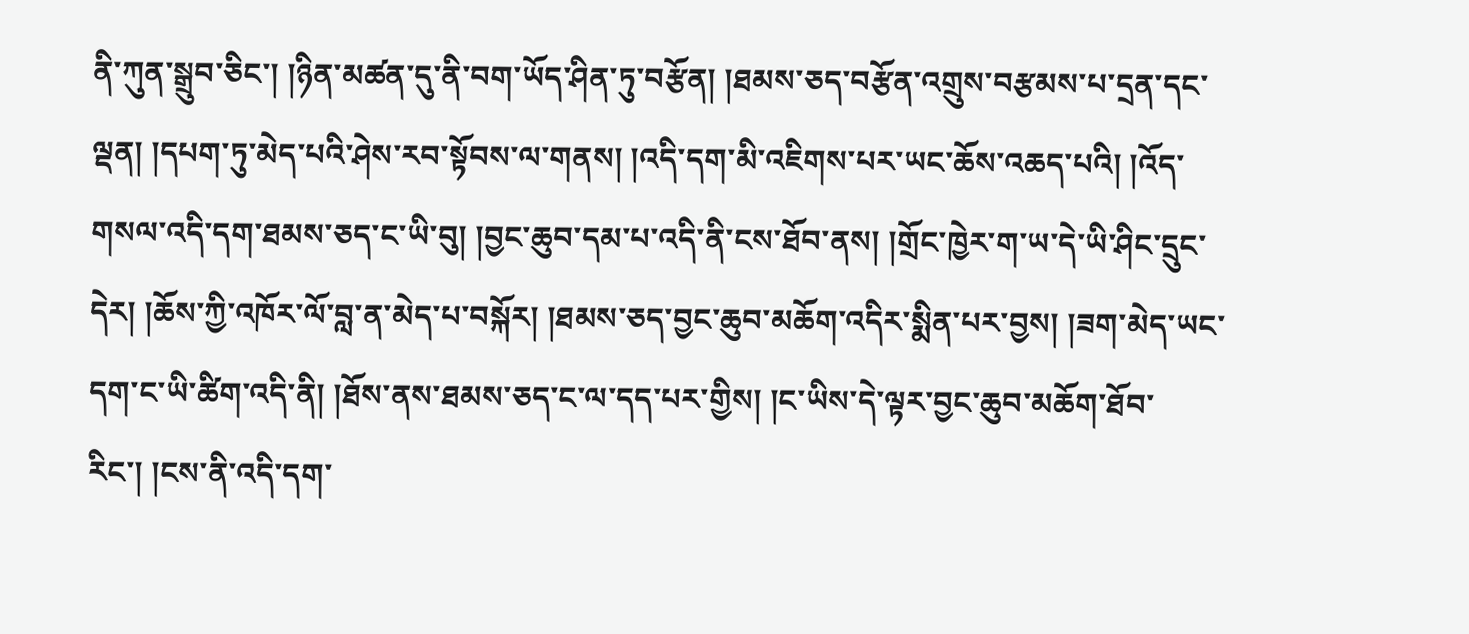ནི་ཀུན་སྒྲུབ་ཅིང་། །ཉིན་མཚན་དུ་ནི་བག་ཡོད་ཤིན་ཏུ་བརྩོན། །ཐམས་ཅད་བརྩོན་འགྲུས་བརྩམས་པ་དྲན་དང་ལྡན། །དཔག་ཏུ་མེད་པའི་ཤེས་རབ་སྟོབས་ལ་གནས། །འདི་དག་མི་འཇིགས་པར་ཡང་ཆོས་འཆད་པའི། །འོད་གསལ་འདི་དག་ཐམས་ཅད་ང་ཡི་བུ། །བྱང་ཆུབ་དམ་པ་འདི་ནི་ངས་ཐོབ་ནས། །གྲོང་ཁྱེར་ག་ཡ་དེ་ཡི་ཤིང་དྲུང་དེར། །ཆོས་ཀྱི་འཁོར་ལོ་བླ་ན་མེད་པ་བསྐོར། །ཐམས་ཅད་བྱང་ཆུབ་མཆོག་འདིར་སྨིན་པར་བྱས། །ཟག་མེད་ཡང་དག་ང་ཡི་ཚིག་འདི་ནི། །ཐོས་ནས་ཐམས་ཅད་ང་ལ་དད་པར་གྱིས། །ང་ཡིས་དེ་ལྟར་བྱང་ཆུབ་མཆོག་ཐོབ་རིང་། །ངས་ནི་འདི་དག་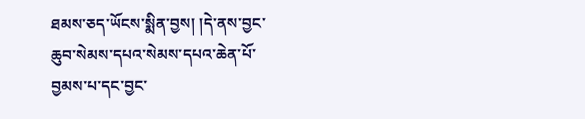ཐམས་ཅད་ཡོངས་སྨིན་བྱས། །དེ་ནས་བྱང་ཆུབ་སེམས་དཔའ་སེམས་དཔའ་ཆེན་པོ་བྱམས་པ་དང་བྱང་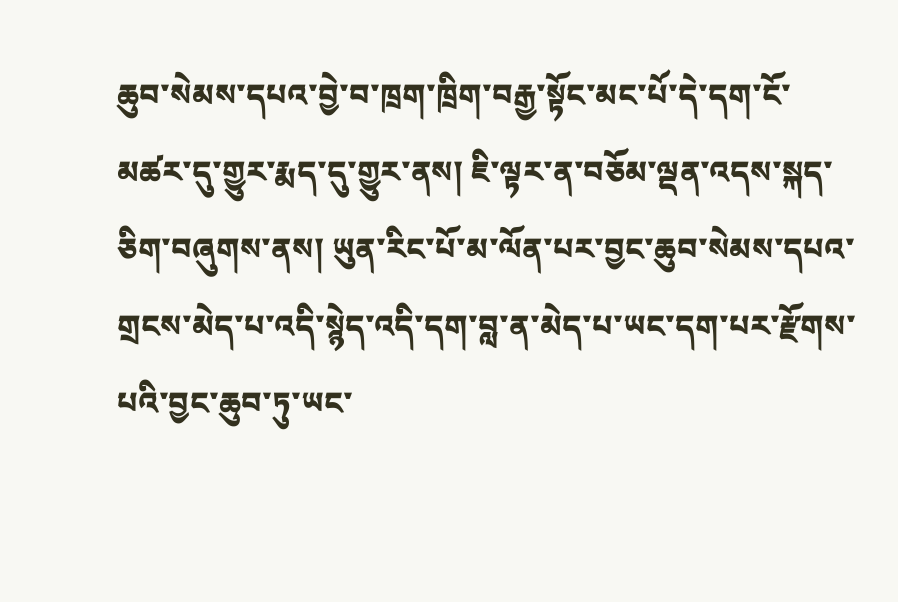ཆུབ་སེམས་དཔའ་བྱེ་བ་ཁྲག་ཁྲིག་བརྒྱ་སྟོང་མང་པོ་དེ་དག་ངོ་མཚར་དུ་གྱུར་རྨད་དུ་གྱུར་ནས། ཇི་ལྟར་ན་བཅོམ་ལྡན་འདས་སྐད་ཅིག་བཞུགས་ནས། ཡུན་རིང་པོ་མ་ལོན་པར་བྱང་ཆུབ་སེམས་དཔའ་གྲངས་མེད་པ་འདི་སྙེད་འདི་དག་བླ་ན་མེད་པ་ཡང་དག་པར་རྫོགས་པའི་བྱང་ཆུབ་ཏུ་ཡང་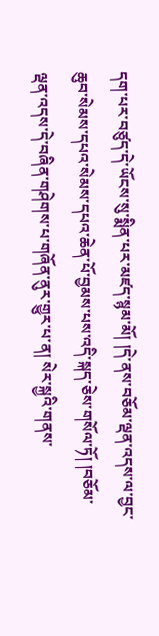དག་པར་བཙུད་དེ་ཡོངས་སུ་སྨིན་པར་མཛད་སྙམ་མོ། །དེ་ནས་བཅོམ་ལྡན་འདས་ལ་བྱང་ཆུབ་སེམས་དཔའ་སེམས་དཔའ་ཆེན་པོ་བྱམས་པས་འདི་སྐད་ཅེས་གསོལ་ཏོ། །བཅོམ་ལྡན་འདས་དེ་བཞིན་གཤེགས་པ་གཞོན་ནུར་གྱུར་པ་ན། སེར་སྐྱའི་གནས་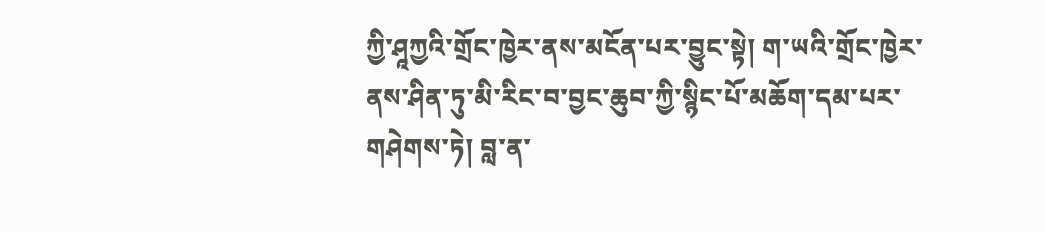ཀྱི་ཤཱཀྱའི་གྲོང་ཁྱེར་ནས་མངོན་པར་བྱུང་སྟེ། ག་ཡའི་གྲོང་ཁྱེར་ནས་ཤིན་ཏུ་མི་རིང་བ་བྱང་ཆུབ་ཀྱི་སྙིང་པོ་མཆོག་དམ་པར་གཤེགས་ཏེ། བླ་ན་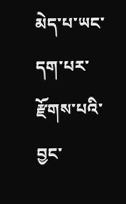མེད་པ་ཡང་དག་པར་རྫོགས་པའི་བྱང་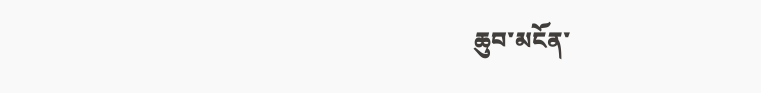ཆུབ་མངོན་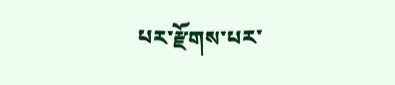པར་རྫོགས་པར་